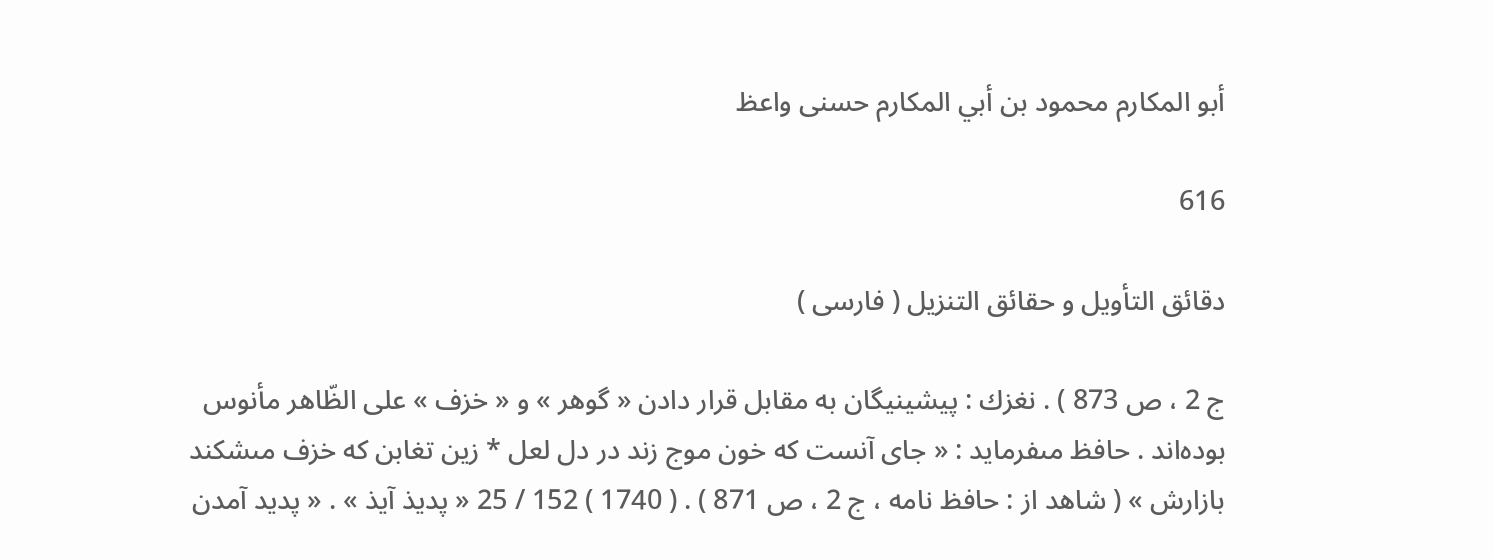أبو المكارم محمود بن أبي المكارم حسنى واعظ

616

دقائق التأويل و حقائق التنزيل ( فارسى )

ج 2 ، ص 873 ) . نغزك : پيشينيگان به مقابل قرار دادن « گوهر » و « خزف » على الظّاهر مأنوس بوده‌اند . حافظ مىفرمايد : « جاى آنست كه خون موج زند در دل لعل * زين تغابن كه خزف مىشكند بازارش » ( شاهد از : حافظ نامه ، ج 2 ، ص 871 ) . ( 1740 ) 152 / 25 « پديذ آيذ » . « پديد آمدن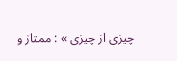چيزى از چيزى » : ممتاز و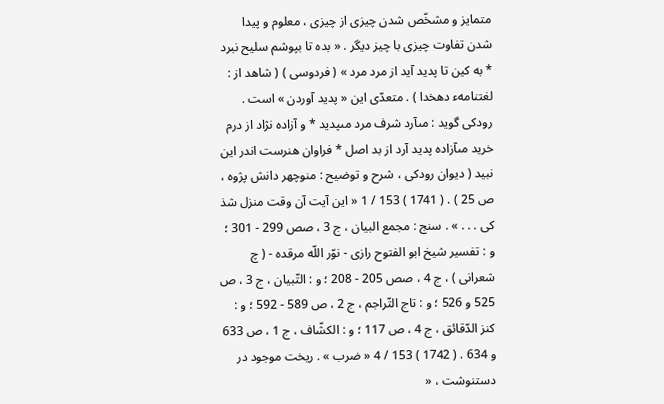متمايز و مشخّص شدن چيزى از چيزى ، معلوم و پيدا شدن تفاوت چيزى با چيز ديگر . « بده تا بپوشم سليح نبرد * به كين تا پديد آيد از مرد مرد » ( فردوسى ) ( شاهد از : لغتنامهء دهخدا ) . متعدّى اين « پديد آوردن » است . رودكى گويد : مىآرد شرف مرد مىپديد * و آزاده نژاد از درم خريد مىآزاده پديد آرد از بد اصل * فراوان هنرست اندر اين نبيد ( ديوان رودكى ، شرح و توضيح : منوچهر دانش پژوه ، ص 25 ) . ( 1741 ) 153 / 1 « اين آيت آن وقت منزل شذ كى . . . » . سنج : مجمع البيان ، ج 3 ، صص 299 - 301 ؛ و : تفسير شيخ ابو الفتوح رازى - نوّر اللّه مرقده - ( چ شعرانى ) ، ج 4 ، صص 205 - 208 ؛ و : التّبيان ، ج 3 ، ص 525 و 526 ؛ و : تاج التّراجم ، ج 2 ، ص 589 - 592 ؛ و : كنز الدّقائق ، ج 4 ، ص 117 ؛ و : الكشّاف ، ج 1 ، ص 633 و 634 . ( 1742 ) 153 / 4 « ضرب » . ريخت موجود در دستنوشت ، «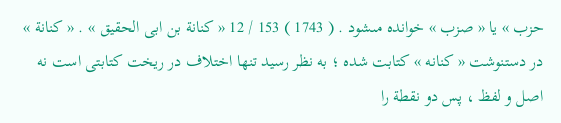حزب » يا « صزب » خوانده مىشود . ( 1743 ) 153 / 12 « كنانة بن ابى الحقيق » . « كنانة » در دستنوشت « كنانه » كتابت شده ؛ به نظر رسيد تنها اختلاف در ريخت كتابتى است نه اصل و لفظ ، پس دو نقطة را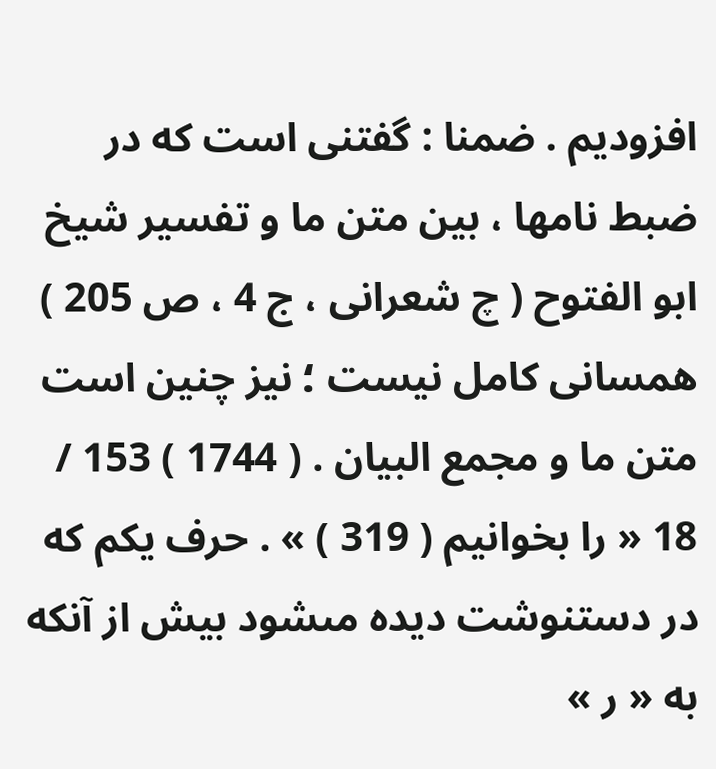افزوديم . ضمنا : گفتنى است كه در ضبط نامها ، بين متن ما و تفسير شيخ ابو الفتوح ( چ شعرانى ، ج 4 ، ص 205 ) همسانى كامل نيست ؛ نيز چنين است متن ما و مجمع البيان . ( 1744 ) 153 / 18 « را بخوانيم ( 319 ) » . حرف يكم كه در دستنوشت ديده مىشود بيش از آنكه به « ر »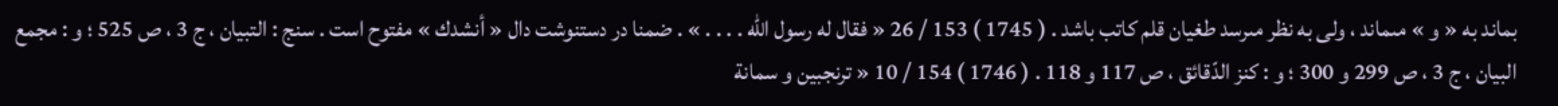بماند به « و » مىماند ، ولى به نظر مىرسد طغيان قلم كاتب باشد . ( 1745 ) 153 / 26 « فقال له رسول الله . . . . » . ضمنا در دستنوشت دال « أنشدك » مفتوح است . سنج : التبيان ، ج 3 ، ص 525 ؛ و : مجمع البيان ، ج 3 ، ص 299 و 300 ؛ و : كنز الدّقائق ، ص 117 و 118 . ( 1746 ) 154 / 10 « ترنجبين و سمانة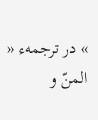» در ترجمهء « المنّ و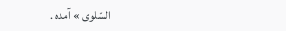السّلوى » آمده .